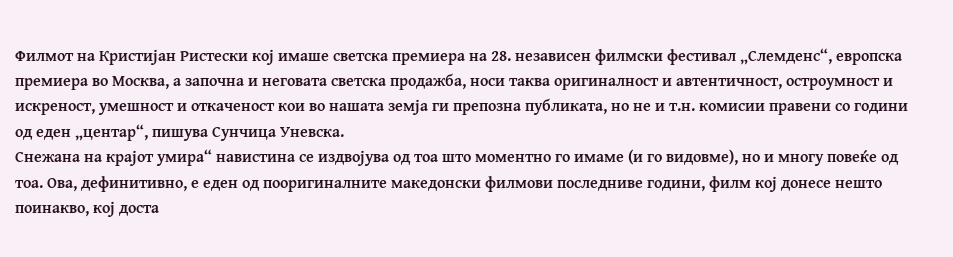Филмот на Кристијан Ристески кој имаше светска премиера на 28. независен филмски фестивал „Слемденс“, европска премиера во Москва, а започна и неговата светска продажба, носи таква оригиналност и автентичност, остроумност и искреност, умешност и откаченост кои во нашата земја ги препозна публиката, но не и т.н. комисии правени со години од еден „центар“, пишува Сунчица Уневска.
Снежана на крајот умира“ навистина се издвојува од тоа што моментно го имаме (и го видовме), но и многу повеќе од тоа. Ова, дефинитивно, е еден од пооригиналните македонски филмови последниве години, филм кој донесе нешто поинакво, кој доста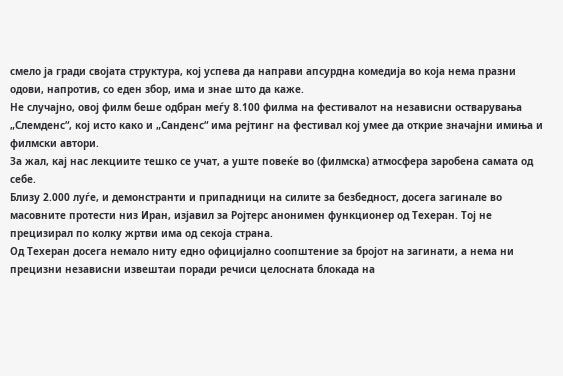смело ја гради својата структура, кој успева да направи апсурдна комедија во која нема празни одови, напротив, со еден збор, има и знае што да каже.
Не случајно, овој филм беше одбран меѓу 8.100 филма на фестивалот на независни остварувања „Слемденс“, кој исто како и „Санденс“ има рејтинг на фестивал кој умее да открие значајни имиња и филмски автори.
За жал, кај нас лекциите тешко се учат, а уште повеќе во (филмска) атмосфера заробена самата од себе.
Близу 2.000 луѓе, и демонстранти и припадници на силите за безбедност, досега загинале во масовните протести низ Иран, изјавил за Ројтерс анонимен функционер од Техеран. Тој не прецизирал по колку жртви има од секоја страна.
Од Техеран досега немало ниту едно официјално соопштение за бројот на загинати, а нема ни прецизни независни извештаи поради речиси целосната блокада на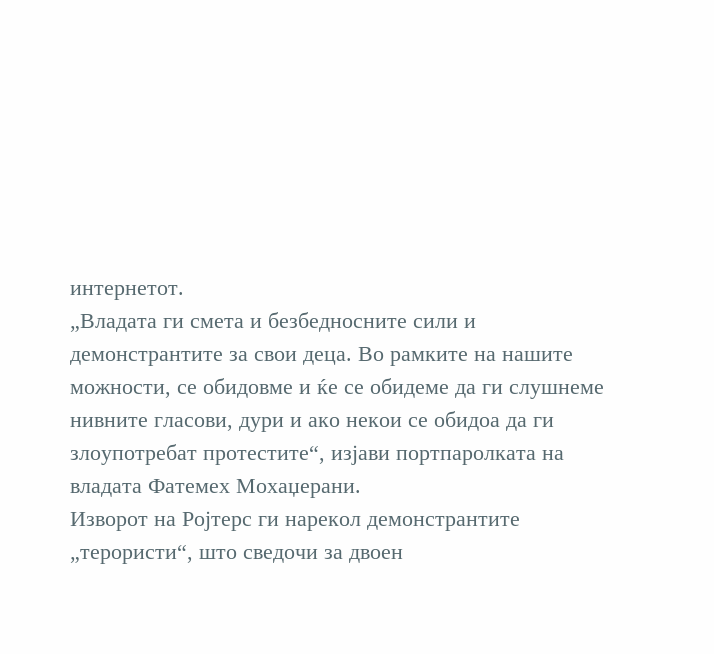интернетот.
„Владата ги смета и безбедносните сили и демонстрантите за свои деца. Во рамките на нашите можности, се обидовме и ќе се обидеме да ги слушнеме нивните гласови, дури и ако некои се обидоа да ги злоупотребат протестите“, изјави портпаролката на владата Фатемех Мохаџерани.
Изворот на Ројтерс ги нарекол демонстрантите „терористи“, што сведочи за двоен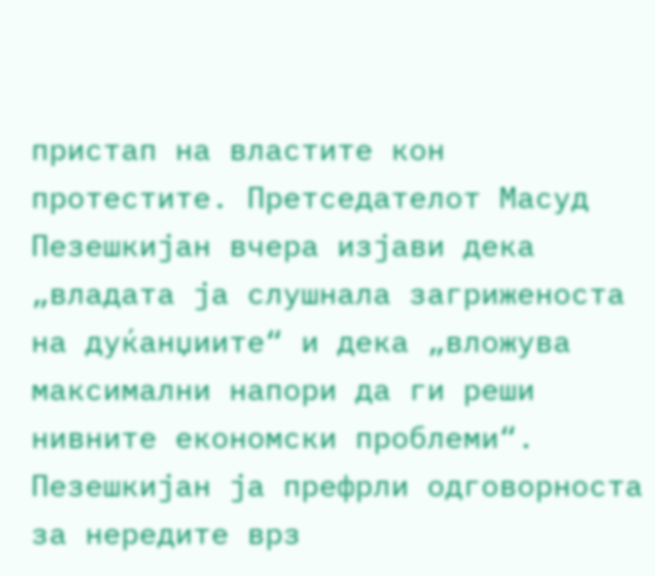пристап на властите кон протестите. Претседателот Масуд Пезешкијан вчера изјави дека „владата ја слушнала загриженоста на дуќанџиите“ и дека „вложува максимални напори да ги реши нивните економски проблеми“.
Пезешкијан ја префрли одговорноста за нередите врз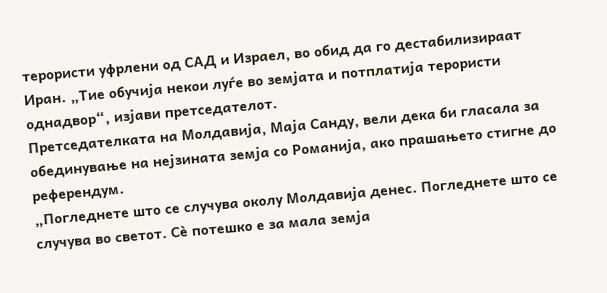терористи уфрлени од САД и Израел, во обид да го дестабилизираат Иран. „Тие обучија некои луѓе во земјата и потплатија терористи однадвор“, изјави претседателот.
Претседателката на Молдавија, Маја Санду, вели дека би гласала за обединување на нејзината земја со Романија, ако прашањето стигне до референдум.
„Погледнете што се случува околу Молдавија денес. Погледнете што се случува во светот. Сè потешко е за мала земја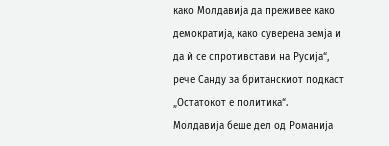како Молдавија да преживее како демократија, како суверена земја и да ѝ се спротивстави на Русија“, рече Санду за британскиот подкаст „Остатокот е политика“.
Молдавија беше дел од Романија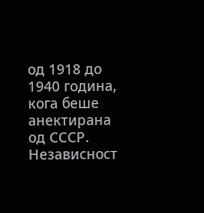од 1918 до 1940 година, кога беше анектирана од СССР. Независност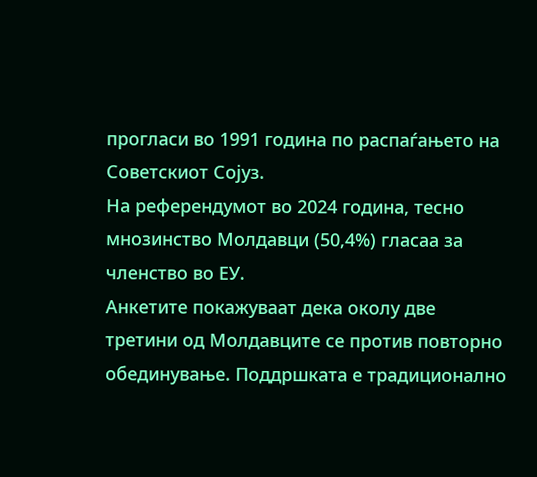прогласи во 1991 година по распаѓањето на Советскиот Сојуз.
На референдумот во 2024 година, тесно мнозинство Молдавци (50,4%) гласаа за членство во ЕУ.
Анкетите покажуваат дека околу две третини од Молдавците се против повторно обединување. Поддршката е традиционално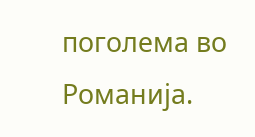поголема во Романија.